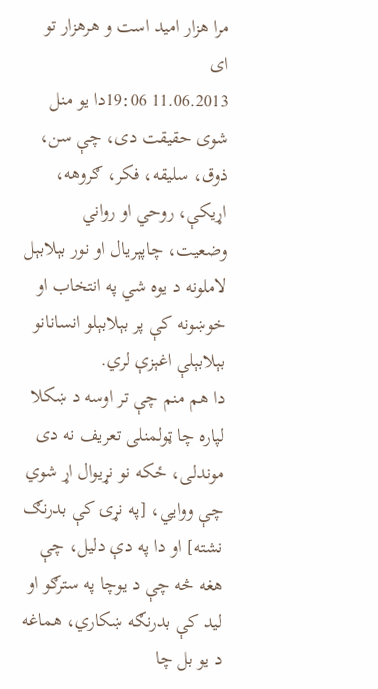مرا هزار امید است و هرهزار تو ای
11.06.2013 19:06دا یو منل شوی حقیقت دی، چې سن، ذوق، سلیقه، فکر، ګروهه، اړیکې، روحي او رواني وضعیت، چاپېریال او نور بېلابېل لاملونه د یوه شي په انتخاب او خوښونه کې پر بېلابېلو انسانانو بېلابېلې اغېزې لري.
دا هم منم چې تر اوسه د ښکلا لپاره چا ټولمنلی تعریف نه دی موندلی، ځکه نو نړیوال اړ شوي چې ووايي، [په نړۍ کې بدرنګ نشته] او دا په دې دلیل، چې هغه څه چې د یوچا په سترګو او لید کې بدرنګه ښکاري، هماغه د یو بل چا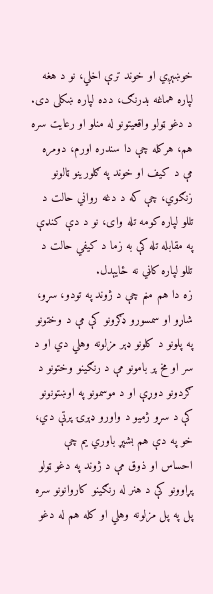خوښېږي او خوند ترې اخلي، نو د هغه لپاره هماغه بدرنګ، دده لپاره ښکلی دی.
د دغو ټولو واقعیتونو له منلو او رعایت سره هم، هرکله چې دا سندره اورم، دومره مې د کیف او خوند په ګلورینو ټالونو زنګوي، چې که د دغه رواني حالت د تللو لپاره کومه تله وای، نو د دې کنډې په مقابله تله کې به زما د کیفي حالت د تللو لپاره کاڼي نه ځایېدل.
زه دا هم منم چې د ژوند په تودو، سړو، شاړو او سمسورو ډګرونو کې مې د وختونو په پلونو د کلونو ډېر مزلونه وهلي دي او د سر او مخ پر بامونو مې د رنګینو وختونو د ګردونو دوړې او د موسمونو په اوښتونونو کې د سړو ژمیو د واورو ډېرۍ پرتې دي، خو په دې هم بشپړ باوري یم چې احساس او ذوق مې د ژوند په دغو ټولو پړاوونو کې د هنر له رنګینو کاروانونو سره پل په پل مزلونه وهلي او کله هم له دغو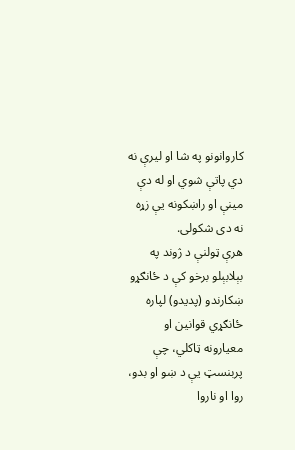کاروانونو په شا او لیرې نه دي پاتې شوي او له دې مینې او راښکونه یې زړه نه دی شکولی.
هرې ټولنې د ژوند په بېلابېلو برخو کې د ځانګړو ښکارندو (پدیدو) لپاره ځانګړي قوانین او معیارونه ټاکلي، چې پربنسټ یې د ښو او بدو، روا او ناروا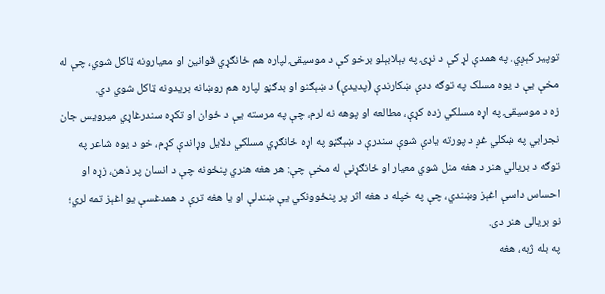توپیر کېږي. په همدې لړ کې د نړۍ په بېلابېلو برخو کې د موسیقۍ لپاره هم ځانګړي قوانین او معیارونه ټاکل شوي، چې له مخې یې د یوه مسلک په توګه ددې ښکارندې (پدیدې) د ښېګنو او بدګڼو لپاره هم روښانه بریدونه ټاکل شوي دي.
زه د موسیقۍ په اړه مسلکي زده کړې، مطالعه او پوهه نه لرم، چې په مرسته یې د ځوان او تکړه سندرغاړي میرویس جان نجرابي په ښکلي غږ د پورته یادې شوې سندرې د ښېګڼو په اړه ځانګړي مسلکي دلایل وړاندې کړم، خو د یوه شاعر په توګه د بریالي هنر د هغه منل شوي معیار او ځانګړنې له مخې چې: هر هغه هنري پنځونه چې د انسان پر ذهن، زړه او احساس داسې اغېز وښندي، چې په خپله د هغه اثر پر پنځوونکي یې ښندلې او یا هغه ترې د همدغسې یو اغېز تمه لري؛ نو بریالی هنر دی.
په بله ژبه، هغه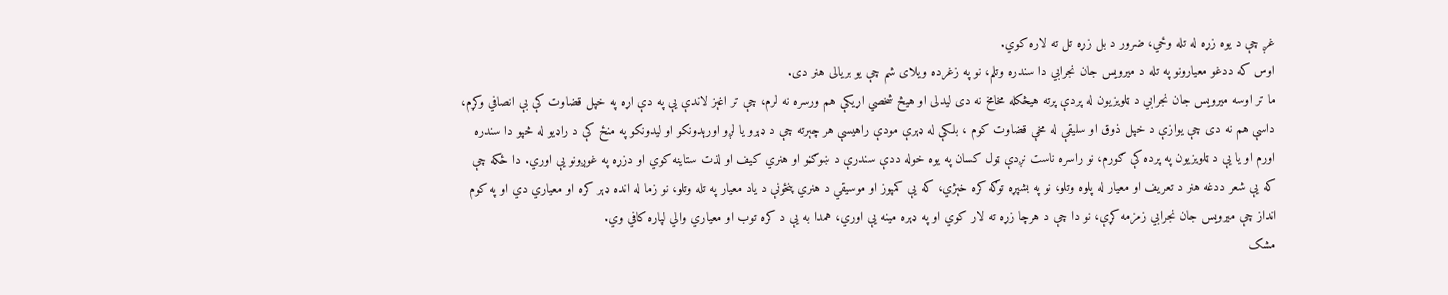غږ چې د یوه زړه له تله وځي، ضرور د بل زړه تل ته لاره کوي.
اوس که ددغو معیارونو په تله د میرویس جان نجرابي دا سندره وتلم، نو په زغرده ویلای شم چې یو بریالی هنر دی.
ما تر اوسه میرویس جان نجرابي د ټلویزیون له پردې پرته هیڅکله مخامخ نه دی لیدلی او هیڅ شخصي اړیکې هم ورسره نه لرم، چې تر اغېز لاندې یې په دې اړه په خپل قضاوت کې بې انصافي وکړم، داسې هم نه دی چې یوازې د خپل ذوق او سلیقې له مخې قضاوت کوم ، بلکې له ډېرې مودې راهیسې هر چېرته چې د ډېرو یا لږو اورېدونکو او لیدونکو په منځ کې د راډیو له څپو دا سندره اورم او یا یې د ټلویزیون په پرده کې ګورم، نو راسره ناست نږدې ټول کسان په یوه خوله ددې سندرې د ښوګڼو او هنري کیف او لذت ستاینه کوي او دزړه په غوږونو یې اوري. دا ځکه چې که یې شعر ددغه هنر د تعریف او معیار له پلوه وتلو، نو په بشپړه توګه کره خېژي، که یې کمپوز او موسیقي د هنري پنځونې د یاد معیار په تله وتلو، نو زما له انده ډېر کره او معیاري دي او په کوم انداز چې میرویس جان نجرابي زمزمه کړې، نو دا چې د هرچا زړه ته لار کوي او په ډېره مینه یې اوري، همدا به یې د کره توب او معیاري والي لپاره کافي وي.
مشک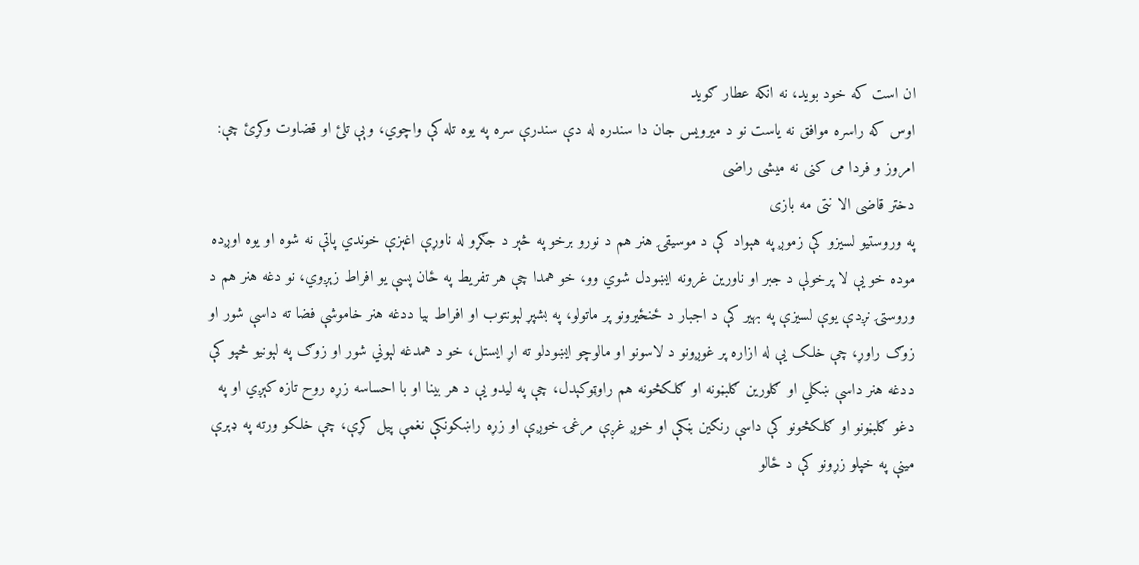ان است که خود بوید، نه انکه عطار ګوید
اوس که راسره موافق نه یاست نو د میرویس جان دا سندره له دې سندرې سره په یوه تله کې واچوي، وېې تلئ او قضاوت وکړئ چې:
امروز و فردا می کنی نه میشی راضی
دختر قاضی الا نتی مه بازی
په وروستیو لسیزو کې زموږ په هېواد کې د موسیقۍ هنر هم د نورو برخو په څېر د جګړو له ناوړې اغېزې خوندي پاتې نه شوه او یوه اوږده موده خو یې لا پرخولې د جبر او ناورین غرونه ایښودل شوي وو، خو همدا چې هر تفریط په ځان پسې یو افراط زېږوي، نو دغه هنر هم د وروستۍ نږدې یوې لسیزې په بهیر کې د اجبار د ځنځيرونو پر ماتولو، په بشپړ لېونتوب او افراط بیا ددغه هنر خاموشې فضا ته داسې شور او زوګ راوړ، چې خلک یې له ازاره پر غوږونو د لاسونو او مالوچو ایښودلو ته اړ ایستل، خو د همدغه لېوني شور او زوګ په لېونیو څپو کې ددغه هنر داسې ښکلي او ګلورین ګلبڼونه او ګلکڅونه هم راوټوکېدل، چې په لیدو یې د هر بینا او با احساسه زړه روح تازه کېږي او په دغو ګلبڼونو او ګلکڅونو کې داسې رنګین بڼکې او خوږ غږې مرغۍ خوږې او زړه راښکونکې نغمې پیل کړې، چې خلکو ورته په ډېرې مینې په خپلو زړونو کې د ځالو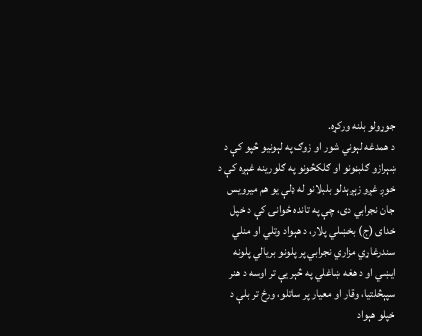جوړولو بلنه ورکړه.
د همدغه لېوني شور او زوګ په لېونیو څپو کې د ښېرازو ګلبڼونو او ګلکڅونو په ګلورینه غېږه کې د خوږ غږو زېږېدلو بلبلانو له ډلې یو هم میرویس جان نجرابي دی، چې په تانده ځوانۍ کې د خپل خدای (ج) بخښلي پلار، د هېواد وتلي او منلي سندرغاړي مزاري نجرابي پر پلونو بریالي پلونه ایښي او د هغه ښاغلي په څېر یې تر اوسه د هنر سپېڅلتیا، وقار او معیار پر ساتلو، ورځ تر بلې د خپلو هېواد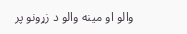والو او مینه والو د زړونو پر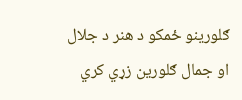ګلورینو ځمکو د هنر د جلال او جمال ګلورین زړي کري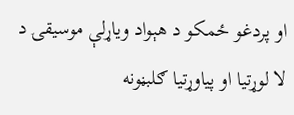او پردغو ځمکو د هېواد ویاړلې موسیقۍ د لا لوړتیا او پیاوړتیا ګلبڼونه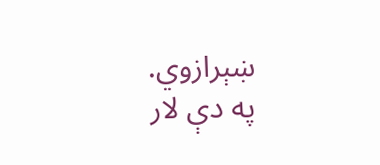ښېرازوي.
په دې لار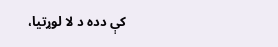کې دده د لا لوړتیا،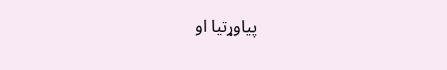پیاوړتیا او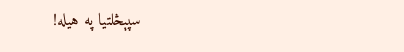سپېڅلتیا په هیله!